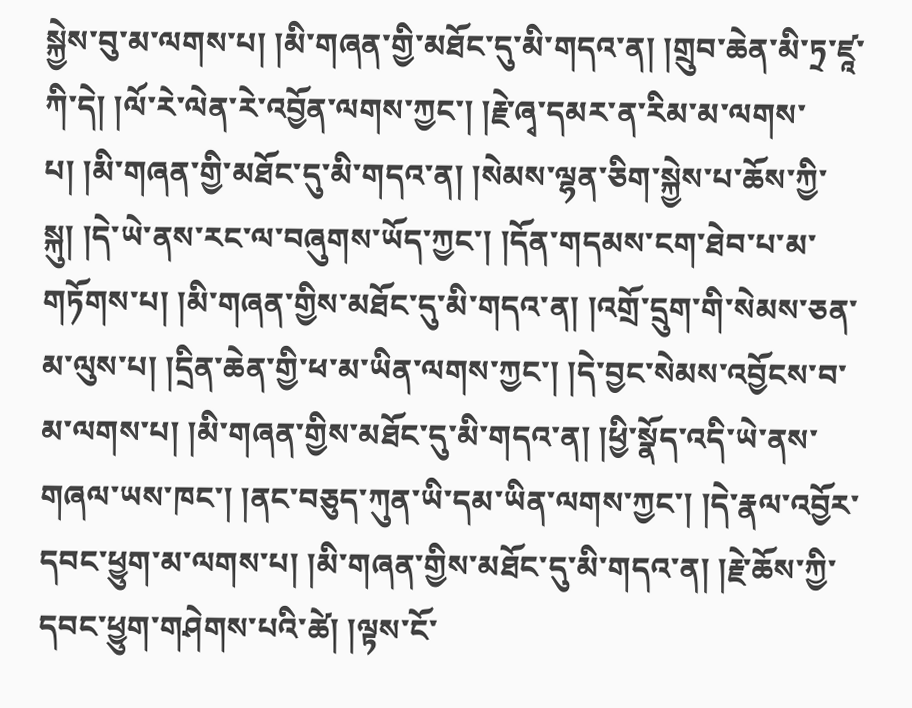སྐྱེས་བུ་མ་ལགས་པ། །མི་གཞན་གྱི་མཐོང་དུ་མི་གདའ་ན། །གྲུབ་ཆེན་མི་ཏྲ་ཛཱ་ཀི་དེ། །ལོ་རེ་ལེན་རེ་འབྱོན་ལགས་ཀྱང་། །རྗེ་ཞྭ་དམར་ན་རིམ་མ་ལགས་པ། །མི་གཞན་གྱི་མཐོང་དུ་མི་གདའ་ན། །སེམས་ལྷན་ཅིག་སྐྱེས་པ་ཆོས་ཀྱི་སྐུ། །དེ་ཡེ་ནས་རང་ལ་བཞུགས་ཡོད་ཀྱང་། །དོན་གདམས་ངག་ཐེབ་པ་མ་གཏོགས་པ། །མི་གཞན་གྱིས་མཐོང་དུ་མི་གདའ་ན། །འགྲོ་དྲུག་གི་སེམས་ཅན་མ་ལུས་པ། །དྲིན་ཆེན་གྱི་ཕ་མ་ཡིན་ལགས་ཀྱང་། །དེ་བྱང་སེམས་འབྱོངས་བ་མ་ལགས་པ། །མི་གཞན་གྱིས་མཐོང་དུ་མི་གདའ་ན། །ཕྱི་སྣོད་འདི་ཡེ་ནས་གཞལ་ཡས་ཁང་། །ནང་བཅུད་ཀུན་ཡི་དམ་ཡིན་ལགས་ཀྱང་། །དེ་རྣལ་འབྱོར་དབང་ཕྱུག་མ་ལགས་པ། །མི་གཞན་གྱིས་མཐོང་དུ་མི་གདའ་ན། །རྗེ་ཆོས་ཀྱི་དབང་ཕྱུག་གཤེགས་པའི་ཚེ། །ལྟས་ངོ་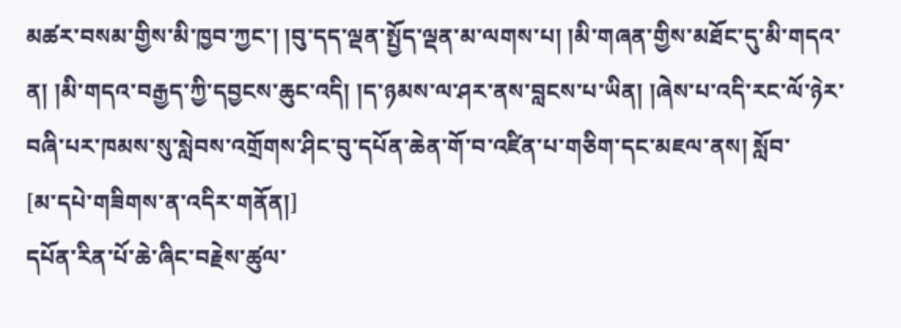མཚར་བསམ་གྱིས་མི་ཁྱབ་ཀྱང་། །བུ་དད་ལྡན་སྤྱོད་ལྡན་མ་ལགས་པ། །མི་གཞན་གྱིས་མཐོང་དུ་མི་གདའ་ན། །མི་གདའ་བརྒྱད་ཀྱི་དབྱངས་ཆུང་འདི། །ད་ཉམས་ལ་ཤར་ནས་བླངས་པ་ཡིན། །ཞེས་པ་འདི་རང་ལོ་ཉེར་བཞི་པར་ཁམས་སུ་སླེབས་འགྲོགས་ཤིང་བུ་དཔོན་ཆེན་གོ་བ་འཛིན་པ་གཅིག་དང་མཇལ་ནས། སློབ་
[མ་དཔེ་གཟིགས་ན་འདིར་གནོན།]
དཔོན་རིན་པོ་ཆེ་ཞིང་བརྗེས་ཚུལ་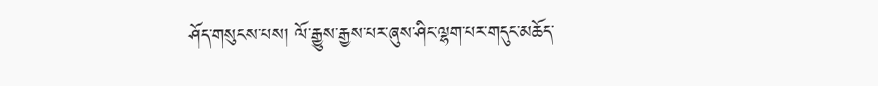ཤོད་གསུངས་པས། ལོ་རྒྱུས་རྒྱས་པར་ཞུས་ཤིང་ལྷག་པར་གདུང་མཆོད་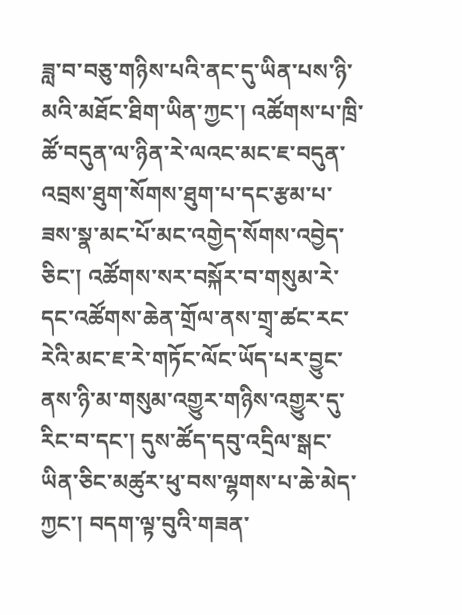ཟླ་བ་བཅུ་གཉིས་པའི་ནང་དུ་ཡིན་པས་ཉི་མའི་མཐོང་ཐིག་ཡིན་ཀྱང་། འཚོགས་པ་ཁྲི་ཚོ་བདུན་ལ་ཉིན་རེ་ལའང་མང་ཇ་བདུན་འབྲས་ཐུག་སོགས་ཐུག་པ་དང་རྩམ་པ་ཟས་སྣ་མང་པོ་མང་འགྱེད་སོགས་འབྱེད་ཅིང་། འཚོགས་སར་བསྐོར་བ་གསུམ་རེ་དང་འཚོགས་ཆེན་གྲོལ་ནས་གྲྭ་ཚང་རང་རེའི་མང་ཇ་རེ་གཏོང་ལོང་ཡོད་པར་བྱུང་ནས་ཉི་མ་གསུམ་འགྱུར་གཉིས་འགྱུར་དུ་རིང་བ་དང་། དུས་ཚོད་དབུ་འདྲིལ་སྒང་ཡིན་ཅིང་མཚུར་ཕུ་བས་ལྷགས་པ་ཆེ་མེད་ཀྱང་། བདག་ལྟ་བུའི་གཟན་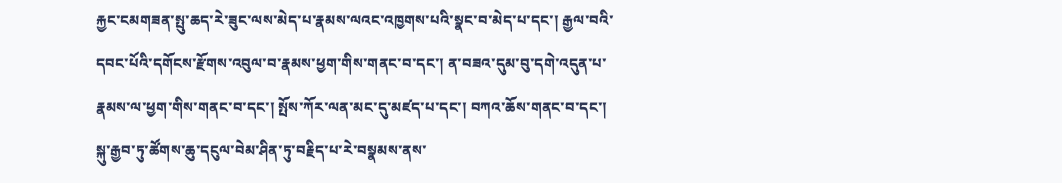རྐྱང་ངམགཟན་སྤུ་ཆད་རེ་ཟུང་ལས་མེད་པ་རྣམས་ལའང་འཁྱགས་པའི་སྣང་བ་མེད་པ་དང་། རྒྱལ་བའི་དབང་པོའི་དགོངས་རྫོགས་འབུལ་བ་རྣམས་ཕྱག་གིས་གནང་བ་དང་། ན་བཟའ་དུམ་བུ་དགེ་འདུན་པ་རྣམས་ལ་ཕྱག་གིས་གནང་བ་དང་། སྤོས་ཀོར་ལན་མང་དུ་མཛད་པ་དང་། བཀའ་ཆོས་གནང་བ་དང་། སྐུ་རྒྱབ་ཏུ་ཚོགས་ཆུ་དངུལ་བེམ་ཤིན་ཏུ་བརྗིད་པ་རེ་བསྣམས་ནས་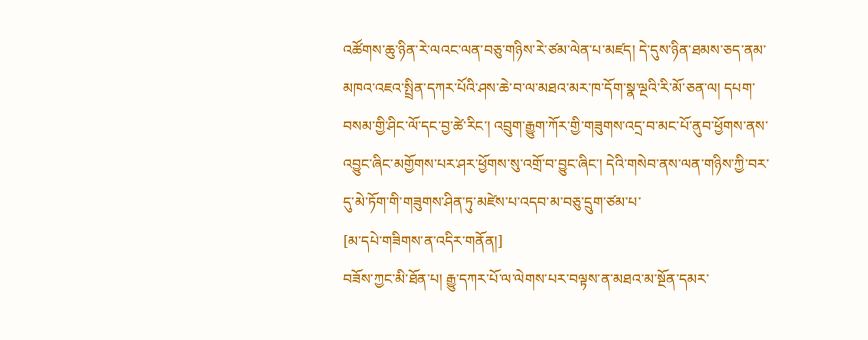འཚོགས་ཆུ་ཉིན་རེ་ལའང་ལན་བཅུ་གཉིས་རེ་ཙམ་ལེན་པ་མཛད། དེ་དུས་ཉིན་ཐམས་ཅད་ནམ་མཁའ་འཇའ་སྤྲིན་དཀར་པོའི་ཤས་ཆེ་བ་ལ་མཐའ་མར་ཁ་དོག་སྣ་ལྔའི་རི་མོ་ཅན་ལ། དཔག་བསམ་གྱི་ཤིང་ལོ་དང་བྱ་ཚེ་རིང་། འབྲུག་རྒྱུག་ཀོར་གྱི་གཟུགས་འདྲ་བ་མང་པོ་ནུབ་ཕྱོགས་ནས་འབྱུང་ཞིང་མགྱོགས་པར་ཤར་ཕྱོགས་སུ་འགྲོ་བ་བྱུང་ཞིང་། དེའི་གསེབ་ནས་ལན་གཉིས་ཀྱི་བར་དུ་མེ་ཏོག་གི་གཟུགས་ཤིན་ཏུ་མཛེས་པ་འདབ་མ་བཅུ་དྲུག་ཙམ་པ་
[མ་དཔེ་གཟིགས་ན་འདིར་གནོན།]
བཟོས་ཀྱང་མི་ཐོན་པ། རྒྱུ་དཀར་པོ་ལ་ལེགས་པར་བལྟས་ན་མཐའ་མ་སྔོན་དམར་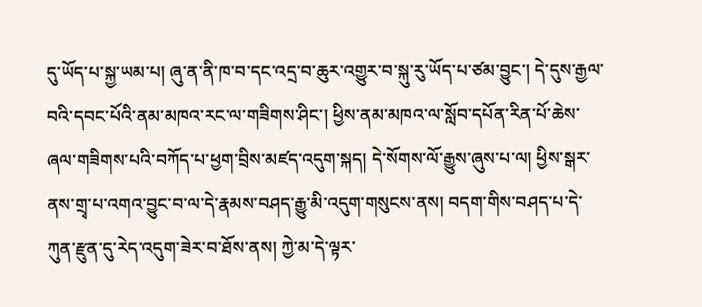དུ་ཡོད་པ་སྐྱ་ཡམ་པ། ཞུ་ན་ནི་ཁ་བ་དང་འདྲ་བ་ཆུར་འགྱུར་བ་སྐུ་རུ་ཡོད་པ་ཙམ་བྱུང་། དེ་དུས་རྒྱལ་བའི་དབང་པོའི་ནམ་མཁའ་རང་ལ་གཟིགས་ཤིང་། ཕྱིས་ནམ་མཁའ་ལ་སློབ་དཔོན་རིན་པོ་ཆེས་ཞལ་གཟིགས་པའི་བཀོད་པ་ཕྱག་བྲིས་མཛད་འདུག་སྐད། དེ་སོགས་ལོ་རྒྱུས་ཞུས་པ་ལ། ཕྱིས་སྒར་ནས་གྲྭ་པ་འགའ་བྱུང་བ་ལ་དེ་རྣམས་བཤད་རྒྱུ་མི་འདུག་གསུངས་ནས། བདག་གིས་བཤད་པ་དེ་ཀུན་རྫུན་དུ་རེད་འདུག་ཟེར་བ་ཐོས་ནས། ཀྱེ་མ་དེ་ལྟར་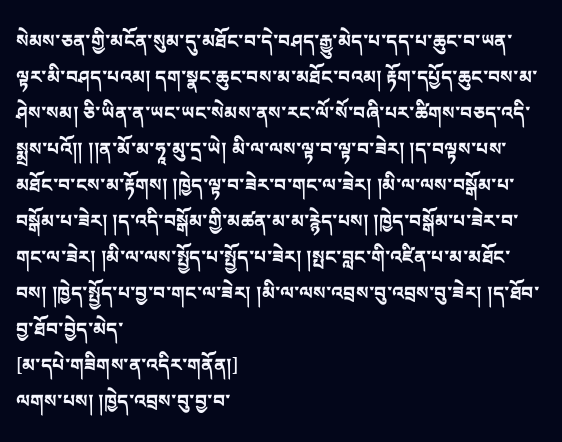སེམས་ཅན་གྱི་མངོན་སུམ་དུ་མཐོང་བ་དེ་བཤད་རྒྱུ་མེད་པ་དད་པ་ཆུང་བ་ཡན་ལྟར་མི་བཤད་པའམ། དག་སྣང་ཆུང་བས་མ་མཐོང་བའམ། རྟོག་དཔྱོད་ཆུང་བས་མ་ཤེས་སམ། ཅི་ཡིན་ན་ཡང་ཡང་སེམས་ནས་རང་ལོ་སོ་བཞི་པར་ཚིགས་བཅད་འདི་སྨྲས་པའོ།། །།ན་མོ་མ་ཧཱ་མུ་དྲ་ཡེ། མི་ལ་ལས་ལྟ་བ་ལྟ་བ་ཟེར། །ད་བལྟས་པས་མཐོང་བ་ངས་མ་རྟོགས། །ཁྱེད་ལྟ་བ་ཟེར་བ་གང་ལ་ཟེར། །མི་ལ་ལས་བསྒོམ་པ་བསྒོམ་པ་ཟེར། །ད་འདི་བསྒོམ་གྱི་མཚན་མ་མ་རྙེད་པས། །ཁྱེད་བསྒོམ་པ་ཟེར་བ་གང་ལ་ཟེར། །མི་ལ་ལས་སྤྱོད་པ་སྤྱོད་པ་ཟེར། །སྤང་བླང་གི་འཛིན་པ་མ་མཐོང་བས། །ཁྱེད་སྤྱོད་པ་བྱ་བ་གང་ལ་ཟེར། །མི་ལ་ལས་འབྲས་བུ་འབྲས་བུ་ཟེར། །ད་ཐོབ་བྱ་ཐོབ་བྱེད་མེད་
[མ་དཔེ་གཟིགས་ན་འདིར་གནོན།]
ལགས་པས། །ཁྱེད་འབྲས་བུ་བྱ་བ་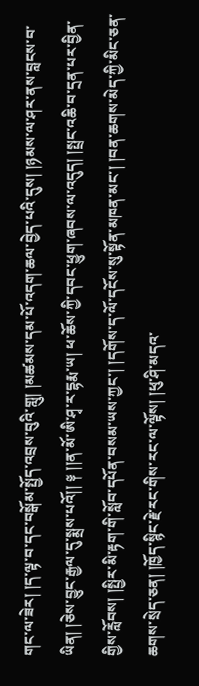གང་ལ་ཟེར། །ད་ལྟ་བ་དང་བསྒོམ་སྤྱོད་འབྲས་བུའི་གླུ། །མཚམས་དམ་པོ་འདག་ཆལ་བྱེད་པའི་དུས། །ཉམས་ལ་ཤར་ནས་བླངས་བ་ཡིན། །ཅེས་བྱུང་རྒྱལ་དུ་སྨྲས་པའོ།། ༈ །།ན་མོ་ཨི་ཤྭ་ར་དྷརྨ་ཡ། ཕ་ཆོས་ཀྱི་དབང་ཕྱུག་ཞབས་ལ་འདུད། །སྤྲང་འཆི་བ་དྲན་པར་བྱིན་གྱིས་རློབས། །སྤྱིར་མི་རྟག་གི་སློབ་དཔོན་བསམ་ཡས་ཀྱང་། །དགོས་ད་ལོ་དངོས་སུ་སྟོན་མཁན་མང་། །བན་ཆགས་མེད་ཀྱི་མིང་ཅན་ཆགས་སྲེད་ཅན། །ཁྱོད་སྙིང་རྗེ་རང་གིས་རང་ལ་ལྟོས། །ཕུ་ཤི་མདའ་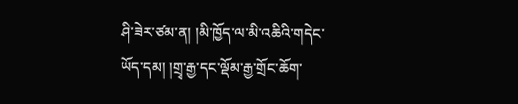ཤི་ཟེར་ཙམ་ན། །མི་ཁྱོད་ལ་མི་འཆིའི་གདེང་ཡོད་དམ། །གྲྭ་རྒྱ་དང་ལྡོམ་རྒྱ་གྲོང་ཆོག་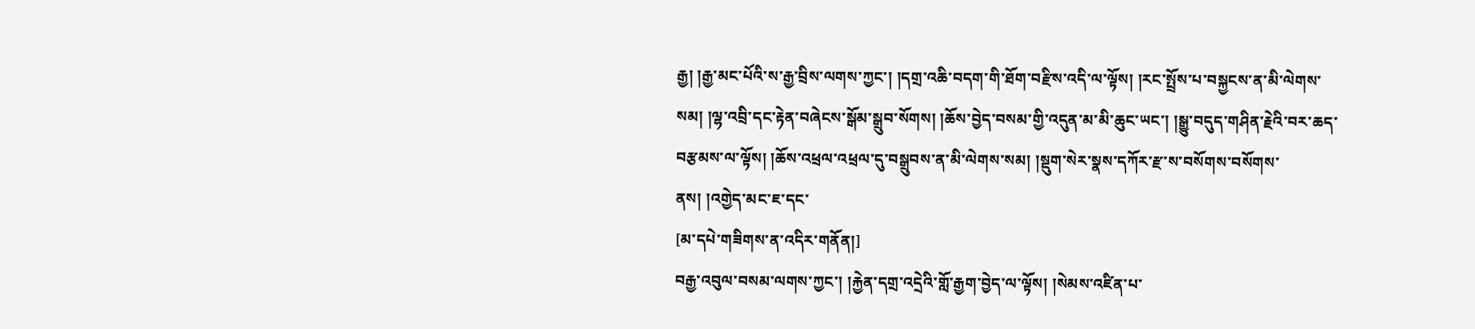རྒྱ། །རྒྱ་མང་པོའི་ས་རྒྱ་བྲིས་ལགས་ཀྱང་། །དགྲ་འཆི་བདག་གི་ཐོག་བརྫིས་འདི་ལ་ལྟོས། །རང་སྤྲོས་པ་བསྐྱངས་ན་མི་ལེགས་སམ། །ལྷ་འབྲི་དང་རྟེན་བཞེངས་སྒོམ་སྒྲུབ་སོགས། །ཆོས་བྱེད་བསམ་གྱི་འདུན་མ་མི་ཆུང་ཡང་། །སྒྱུ་བདུད་གཤིན་རྗེའི་བར་ཆད་བརྩམས་ལ་ལྟོས། །ཆོས་འཕྲལ་འཕྲལ་དུ་བསྒྲུབས་ན་མི་ལེགས་སམ། །སྡུག་སེར་སྣས་དཀོར་རྫ་ས་བསོགས་བསོགས་ནས། །འགྱེད་མང་ཇ་དང་
[མ་དཔེ་གཟིགས་ན་འདིར་གནོན།]
བརྒྱ་འབུལ་བསམ་ལགས་ཀྱང་། །རྐྱེན་དགྲ་འདྲེའི་གློ་རྒྱག་བྱེད་ལ་ལྟོས། །སེམས་འཛིན་པ་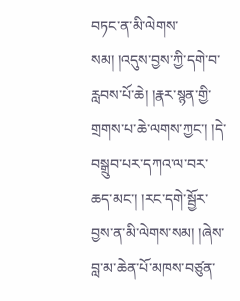བཏང་ན་མི་ལེགས་སམ། །འདུས་བྱས་ཀྱི་དགེ་བ་རླབས་པོ་ཆེ། །རྣར་སྙན་གྱི་གྲགས་པ་ཆེ་ལགས་ཀྱང་། །དེ་བསྒྲུབ་པར་དཀའ་ལ་བར་ཆད་མང་། །རང་དགེ་སྦྱོར་བྱས་ན་མི་ལེགས་སམ། །ཞེས་བླ་མ་ཆེན་པོ་མཁས་བཙུན་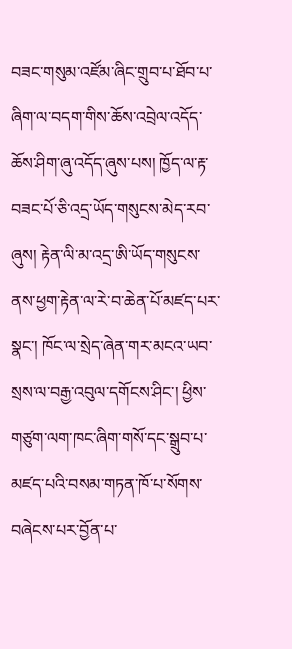བཟང་གསུམ་འཛོམ་ཞིང་གྲུབ་པ་ཐོབ་པ་ཞིག་ལ་བདག་གིས་ཆོས་འབྲེལ་འདོད་ཆོས་ཤིག་ཞུ་འདོད་ཞུས་པས། ཁྱོད་ལ་རྟ་བཟང་པོ་ཅི་འདྲ་ཡོད་གསུངས་མེད་རབ་ཞུས། རྟེན་ལི་མ་འདྲ་ཨི་ཡོད་གསུངས་ནས་ཕྱག་རྟེན་ལ་རེ་བ་ཆེན་པོ་མཛད་པར་སྣང་། ཁོང་ལ་སྲེད་ཞེན་གར་མངའ་ཡབ་སྲས་ལ་བརྒྱ་འབུལ་དགོངས་ཤིང་། ཕྱིས་གཙུག་ལག་ཁང་ཞིག་གསོ་དང་སྒྲུབ་པ་མཛད་པའི་བསམ་གཏན་ཁོ་པ་སོགས་བཞེངས་པར་བྱོན་པ་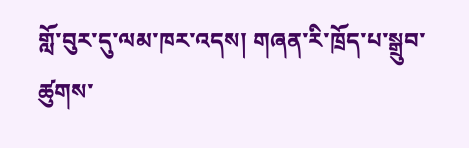གློ་བུར་དུ་ལམ་ཁར་འདས། གཞན་རི་ཁྲོད་པ་སྒྲུབ་ཚུགས་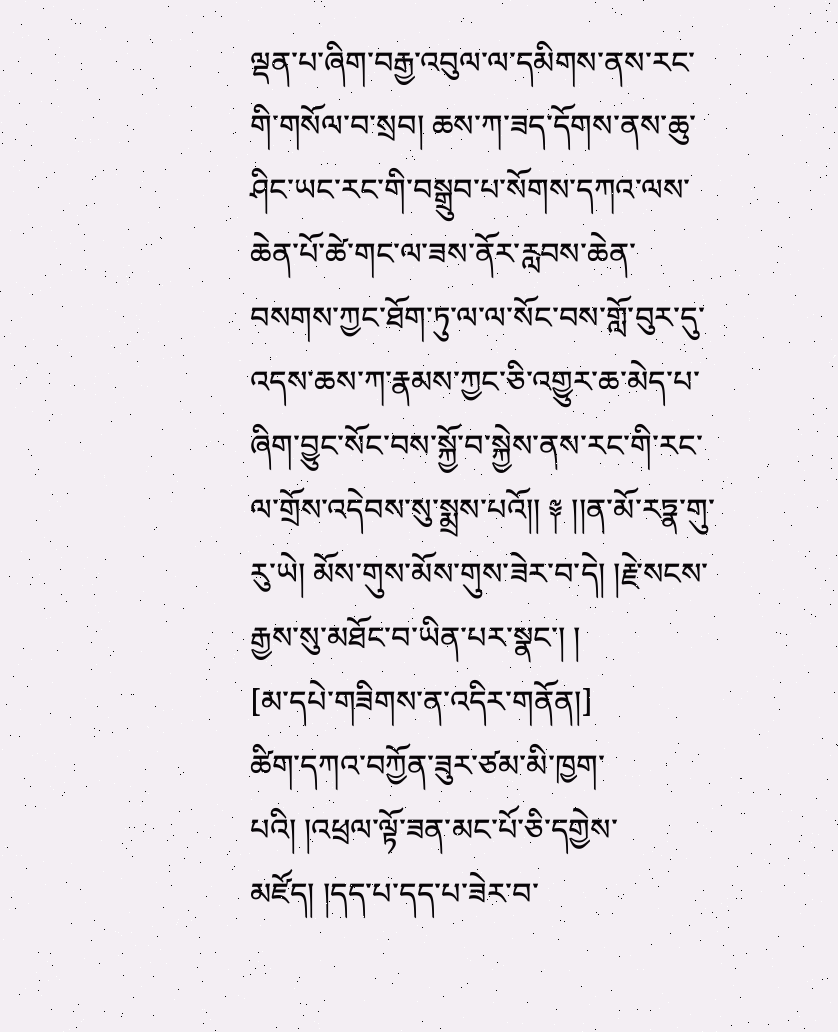ལྡན་པ་ཞིག་བརྒྱ་འབུལ་ལ་དམིགས་ནས་རང་གི་གསོལ་བ་སྲབ། ཆས་ཀ་ཟད་དོགས་ནས་ཆུ་ཤིང་ཡང་རང་གི་བསྒྲུབ་པ་སོགས་དཀའ་ལས་ཆེན་པོ་ཚེ་གང་ལ་ཟས་ནོར་རླབས་ཆེན་བསགས་ཀྱང་ཐོག་ཏུ་ལ་ལ་སོང་བས་གློ་བུར་དུ་འདས་ཆས་ཀ་རྣམས་ཀྱང་ཅི་འགྱུར་ཆ་མེད་པ་ཞིག་བྱུང་སོང་བས་སྐྱོ་བ་སྐྱེས་ནས་རང་གི་རང་ལ་གྲོས་འདེབས་སུ་སྨྲས་པའོ།། ༈ །།ན་མོ་རཏྣ་གུ་རུ་ཡེ། མོས་གུས་མོས་གུས་ཟེར་བ་དེ། །རྗེ་སངས་རྒྱས་སུ་མཐོང་བ་ཡིན་པར་སྣང་། །
[མ་དཔེ་གཟིགས་ན་འདིར་གནོན།]
ཚིག་དཀའ་བཀྱོན་ཟུར་ཙམ་མི་ཁྱག་པའི། །འཕྲལ་ལྟོ་ཟན་མང་པོ་ཅི་དགྱེས་མཛོད། །དད་པ་དད་པ་ཟེར་བ་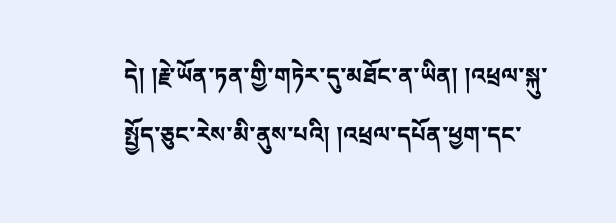དེ། །རྗེ་ཡོན་ཏན་གྱི་གཏེར་དུ་མཐོང་ན་ཡིན། །འཕྲལ་སྐུ་སྤྱོད་ཅུང་རེས་མི་ནུས་པའི། །འཕྲལ་དཔོན་ཕྱག་དང་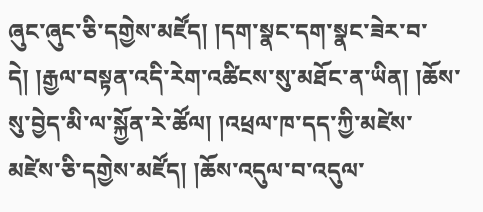ཞུང་ཞུང་ཅི་དགྱེས་མཛོད། །དག་སྣང་དག་སྣང་ཟེར་བ་དེ། །རྒྱལ་བསྟན་འདི་རེག་འཚིངས་སུ་མཐོང་ན་ཡིན། །ཆོས་སུ་བྱེད་མི་ལ་སྐྱོན་རེ་ཚོལ། །འཕྲལ་ཁ་དད་ཀྱི་མཛེས་མཛེས་ཅི་དགྱེས་མཛོད། །ཆོས་འདུལ་བ་འདུལ་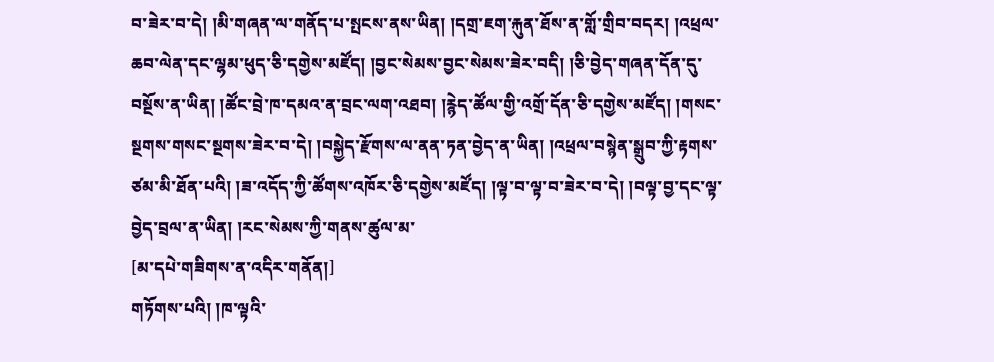བ་ཟེར་བ་དེ། །མི་གཞན་ལ་གནོད་པ་སྤངས་ནས་ཡིན། །དགྲ་ཇག་རྐུན་ཐོས་ན་གློ་གྲིབ་བདར། །འཕྲལ་ཆབ་ལེན་དང་ལྷམ་ཕུད་ཅི་དགྱེས་མཛོད། །བྱང་སེམས་བྱང་སེམས་ཟེར་བདི། །ཅི་བྱེད་གཞན་དོན་དུ་བསྔོས་ན་ཡིན། །ཚོང་བྲེ་ཁ་དམའ་ན་བྲང་ལག་འཐབ། །རྙེད་ཚོལ་གྱི་འགྲོ་དོན་ཅི་དགྱེས་མཛོད། །གསང་སྔགས་གསང་སྔགས་ཟེར་བ་དེ། །བསྐྱེད་རྫོགས་ལ་ནན་ཏན་བྱེད་ན་ཡིན། །འཕྲལ་བསྙེན་སྒྲུབ་ཀྱི་རྟགས་ཙམ་མི་ཐོན་པའི། །ཟ་འདོད་ཀྱི་ཚོགས་འཁོར་ཅི་དགྱེས་མཛོད། །ལྟ་བ་ལྟ་བ་ཟེར་བ་དེ། །བལྟ་བྱ་དང་ལྟ་བྱེད་བྲལ་ན་ཡིན། །རང་སེམས་ཀྱི་གནས་ཚུལ་མ་
[མ་དཔེ་གཟིགས་ན་འདིར་གནོན།]
གཏོགས་པའི། །ཁ་ལྟའི་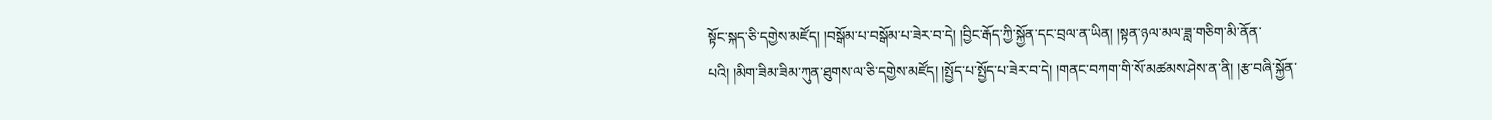སྟོང་སྐད་ཅི་དགྱེས་མཛོད། །བསྒོམ་པ་བསྒོམ་པ་ཟེར་བ་དེ། །བྱིང་རྒོད་ཀྱི་སྐྱོན་དང་བྲལ་ན་ཡིན། །སྟན་ཉལ་མལ་ཟླ་གཅིག་མི་ནོན་པའི། །མིག་ཟིམ་ཟིམ་ཀུན་ཐུགས་ལ་ཅི་དགྱེས་མཛོད། །སྤྱོད་པ་སྤྱོད་པ་ཟེར་བ་དེ། །གནང་བཀག་གི་སོ་མཚམས་ཤེས་ན་ནི། །རྩ་བཞི་སྐྱོན་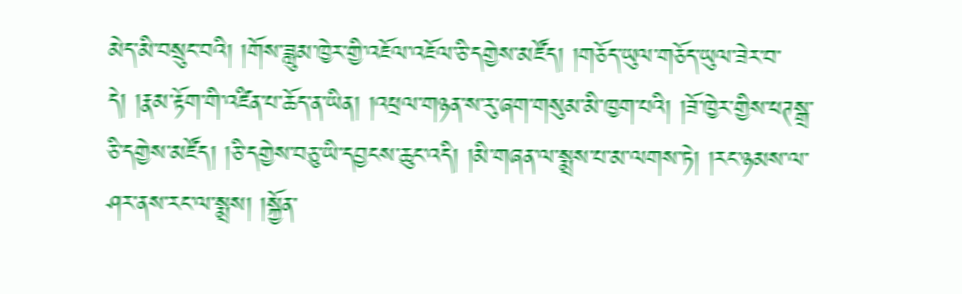མེད་མི་བསྲུང་བའི། །གོས་ཟླུམ་ཁྱེར་གྱི་འཇོལ་འཇོལ་ཅི་དགྱེས་མཛོད། །གཅོད་ཡུལ་གཅོད་ཡུལ་ཟེར་བ་དེ། །རྣམ་རྟོག་གི་འཛིན་པ་ཆོད་ན་ཡིན། །འཕྲལ་གཉན་ས་རུ་ཞག་གསུམ་མི་ཁྱག་པའི། །ཟོ་ཁྱེར་གྱིས་ཕཊསྒྲ་ཅི་དགྱེས་མཛོད། །ཅི་དགྱེས་བཅུ་ཡི་དབྱངས་ཆུང་འདི། །མི་གཞན་ལ་སྨྲས་པ་མ་ལགས་ཏེ། །རང་ཉམས་ལ་ཤར་ནས་རང་ལ་སྨྲས། །སྐྱོན་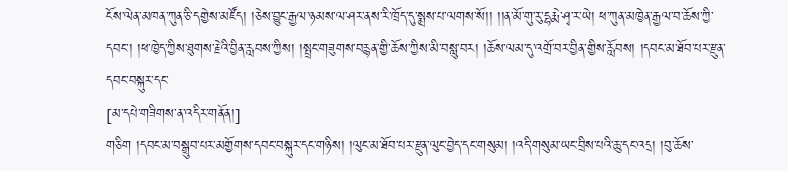ངོས་ལེན་མཁན་ཀུན་ཅི་དགྱེས་མཛོད། །ཅེས་བྱུང་རྒྱལ་ཉམས་ལ་ཤར་ནས་རི་ཁྲོད་དུ་སྨྲས་པ་ལགས་སོ།། །།ན་མོ་གུ་རུ་དྷརྨེ་ཤྭ་ར་ཡེ། ཕ་ཀུན་མཁྱེན་རྒྱལ་བ་ཆོས་ཀྱི་དབང་། །ཕ་ཁྱེད་ཀྱིས་ཐུགས་རྗེའི་བྱིན་རླབས་ཀྱིས། །སྤྲང་གཟུགས་བརྙན་གྱི་ཆོས་ཀྱིས་མི་བསླུ་བར། །ཆོས་ལམ་དུ་འགྲོ་བར་བྱིན་གྱིས་རློབས། །དབང་མ་ཐོབ་པར་རྫུན་དབང་བསྐུར་དང་
[མ་དཔེ་གཟིགས་ན་འདིར་གནོན།]
གཅིག །དབང་མ་བསྒྲུབ་པར་མགྱོགས་དབང་བསྐུར་དང་གཉིས། །ལུང་མ་ཐོབ་པར་རྫུན་ལུང་བྱེད་དང་གསུམ། །འདི་གསུམ་ཡང་བྲིས་པའི་ཆུ་དང་འདྲ། །བུ་ཆོས་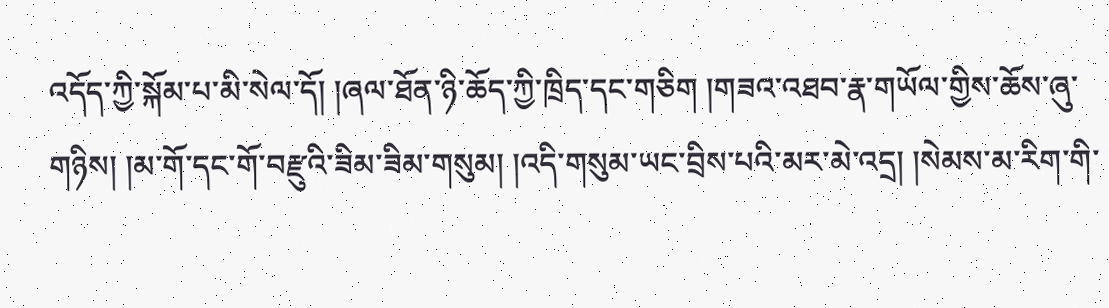འདོད་ཀྱི་སྐོམ་པ་མི་སེལ་དོ། །ཞལ་ཐོན་ཉི་ཆོད་ཀྱི་ཁྲིད་དང་གཅིག །གཟའ་འཐབ་རྣ་གཡོལ་གྱིས་ཆོས་ཞུ་གཉིས། །མ་གོ་དང་གོ་བརྫུའི་ཟིམ་ཟིམ་གསུམ། །འདི་གསུམ་ཡང་བྲིས་པའི་མར་མེ་འདྲ། །སེམས་མ་རིག་གི་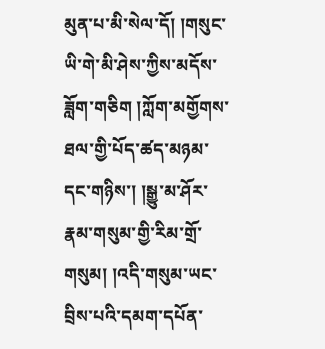མུན་པ་མི་སེལ་དོ། །གསུང་ཡི་གེ་མི་ཤེས་ཀྱིས་མདོས་ཟློག་གཅིག །ཀློག་མགྱོགས་ཐལ་གྱི་པོད་ཚད་མཉམ་དང་གཉིས་། །སྒྱུ་མ་ཤོར་རྣམ་གསུམ་གྱི་རིམ་གྲོ་གསུམ། །འདི་གསུམ་ཡང་བྲིས་པའི་དམག་དཔོན་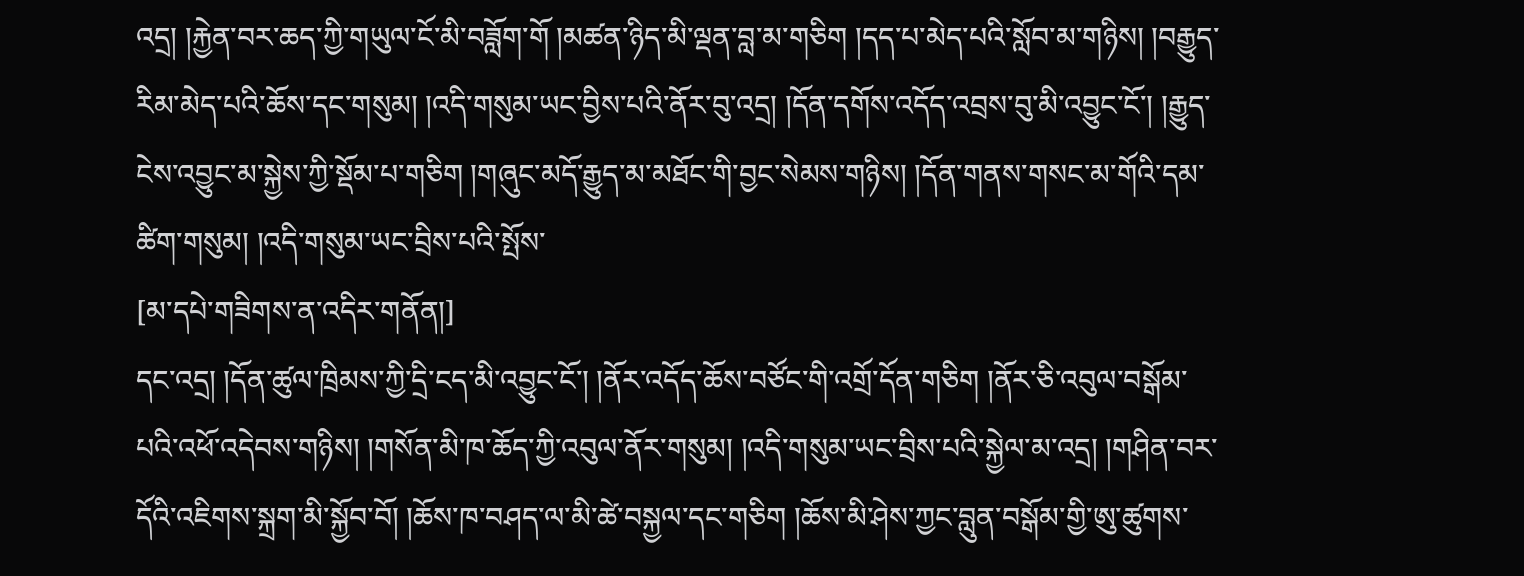འདྲ། །རྐྱེན་བར་ཆད་ཀྱི་གཡུལ་ངོ་མི་བཟློག་གོ །མཚན་ཉིད་མི་ལྡན་བླ་མ་གཅིག །དད་པ་མེད་པའི་སློབ་མ་གཉིས། །བརྒྱུད་རིམ་མེད་པའི་ཆོས་དང་གསུམ། །འདི་གསུམ་ཡང་བྱིས་པའི་ནོར་བུ་འདྲ། །དོན་དགོས་འདོད་འབྲས་བུ་མི་འབྱུང་ངོ་། །རྒྱུད་ངེས་འབྱུང་མ་སྐྱེས་ཀྱི་སྡོམ་པ་གཅིག །གཞུང་མདོ་རྒྱུད་མ་མཐོང་གི་བྱང་སེམས་གཉིས། །དོན་གནས་གསང་མ་གོའི་དམ་ཚིག་གསུམ། །འདི་གསུམ་ཡང་བྲིས་པའི་སྤོས་
[མ་དཔེ་གཟིགས་ན་འདིར་གནོན།]
དང་འདྲ། །དོན་ཚུལ་ཁྲིམས་ཀྱི་དྲི་ངད་མི་འབྱུང་ངོ་། །ནོར་འདོད་ཆོས་བཙོང་གི་འགྲོ་དོན་གཅིག །ནོར་ཅི་འབུལ་བསྒོམ་པའི་འཕོ་འདེབས་གཉིས། །གསོན་མི་ཁ་ཆོད་ཀྱི་འབུལ་ནོར་གསུམ། །འདི་གསུམ་ཡང་བྲིས་པའི་སྐྱེལ་མ་འདྲ། །གཤིན་བར་དོའི་འཇིགས་སྐྲག་མི་སྐྱོབ་བོ། །ཆོས་ཁ་བཤད་ལ་མི་ཚེ་བསྐྱལ་དང་གཅིག །ཆོས་མི་ཤེས་ཀྱང་བླུན་བསྒོམ་གྱི་ཨུ་ཚུགས་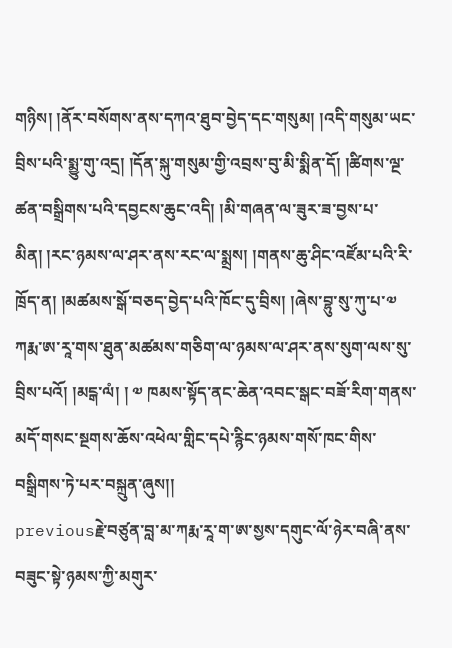གཉིས། །ནོར་བསོགས་ནས་དཀའ་ཐུབ་བྱེད་དང་གསུམ། །འདི་གསུམ་ཡང་བྲིས་པའི་སྨྱུ་གུ་འདྲ། །དོན་སྐུ་གསུམ་གྱི་འབྲས་བུ་མི་སྨིན་དོ། །ཚིགས་ལྔ་ཚན་བསྒྲིགས་པའི་དབྱངས་ཆུང་འདི། །མི་གཞན་ལ་ཟུར་ཟ་བྱས་པ་མིན། །རང་ཉམས་ལ་ཤར་ནས་རང་ལ་སྨྲས། །གནས་ཆུ་ཤིང་འཛོམ་པའི་རི་ཁྲོད་ན། །མཚམས་སྒོ་བཅད་བྱེད་པའི་ཁོང་དུ་བྲིས། །ཞེས་བྷུ་སུ་ཀུ་པ་༧ ཀརྨ་ཨ་རཱ་གས་ཐུན་མཚམས་གཅིག་ལ་ཉམས་ལ་ཤར་ནས་སུག་ལས་སུ་བྲིས་པའོ། །མངྒ་ལཾ། ། ༧ ཁམས་སྟོད་ནང་ཆེན་འབང་སྒང་བཟོ་རིག་གནས་མདོ་གསང་སྔགས་ཆོས་འཕེལ་གླིང་དཔེ་རྙིང་ཉམས་གསོ་ཁང་གིས་བསྒྲིགས་ཏེ་པར་བསྐྲུན་ཞུས།།
previousརྗེ་བཙུན་བླ་མ་ཀརྨ་རཱ་ག་ཨ་སྱས་དགུང་ལོ་ཉེར་བཞི་ནས་བཟུང་སྟེ་ཉམས་ཀྱི་མགུར་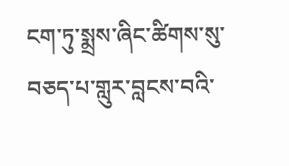ངག་ཏུ་སྨྲས་ཞིང་ཚིགས་སུ་བཅད་པ་གླུར་བླངས་བའི་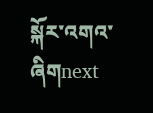སྐོར་འགའ་ཞིགnext